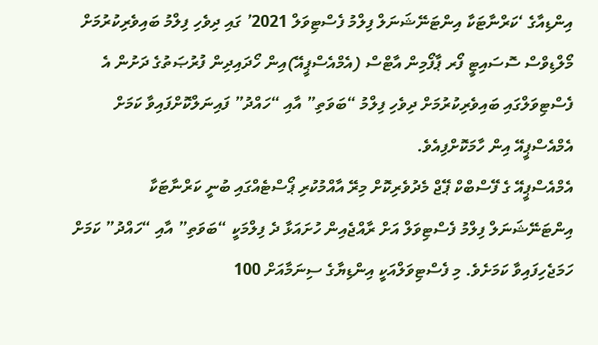އިންޑިއާގެ ‘ކަރްނާޓަކާ އިންޓަނޭޝަނަލް ފިލްމު ފެސްޓިވަލް 2021’ ގައި ދިވެހި ފިލްމު ބައިވެރިކުރުމަށް މޯލްޑިވްސް ސޮސައިޓީ ފޯރ ޕާފޯމިން އާޓްސް (އެމްއެސްޕީއޭ)އިން ހޯދައިދިން ފުރުޞަތުގެ ދަށުން އެ ފެސްޓިވަލްގައި ބައިވެރިކުރުމަށް ދިވެހި ފިލްމު “ބަވަތި” އާއި “ހައްދު” ފައިނަލްކޮށްފައިވާ ކަމަށް އެމްއެސްޕީއޭ އިން ހާމަކޮށްފިއެވެ.
އެމްއެސްޕީއޭ ގެ ފޭސްބްކް ޕޭޖް މެދުވެރިކޮށް މިރޭ އާއްމުކުރި ޕޯސްޓެއްގައި ބުނީ ކަރްނާޓަކާ އިންޓަނޭޝަނަލް ފިލްމު ފެސްޓިވަލް އަށް ރާއްޖެއިން ހުށައަޅާ ދެ ފިލްމަކީ “ބަވަތި” އާއި “ހައްދު” ކަމަށް ހަމަޖެހިފައިވާ ކަމަށެވެ. މި ފެސްޓިވަލްއަކީ އިންޑިޔާގެ ސިނަމާއަށް 100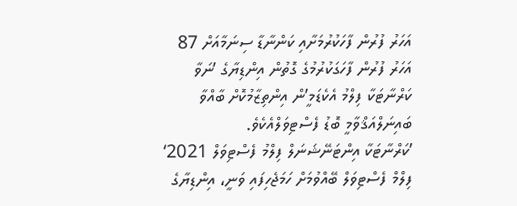އަހަރު ފުރުން ފާހަކުރުމަށާއި ކަންނާޑާ ސިނަމާއަށް 87 އަހަރު ފުރުން ފާހަގަކުރުމުގެ ގޮތުން އިންޑިޔާގެ ’ނަވާ ކަރްނާޓަކާ ފިލްމު އެކެޑަމީ’ން އިންތިޒާމުކޮށް ބާއްވާ ބައިނަލްއަޤްވާމީ ބޮޑު ފެސްޓިވަލްއެކެވެ.
’ކަރްނާޓަކާ އިންޓަނޭޝަނަލް ފިލްމު ފެސްޓިވަލް 2021‘ ފިލްމް ފެސްޓިވަލް ބޭއްވުމަށް ހަމަޖެހިފައި ވަނީ، އިންޑިޔާގެ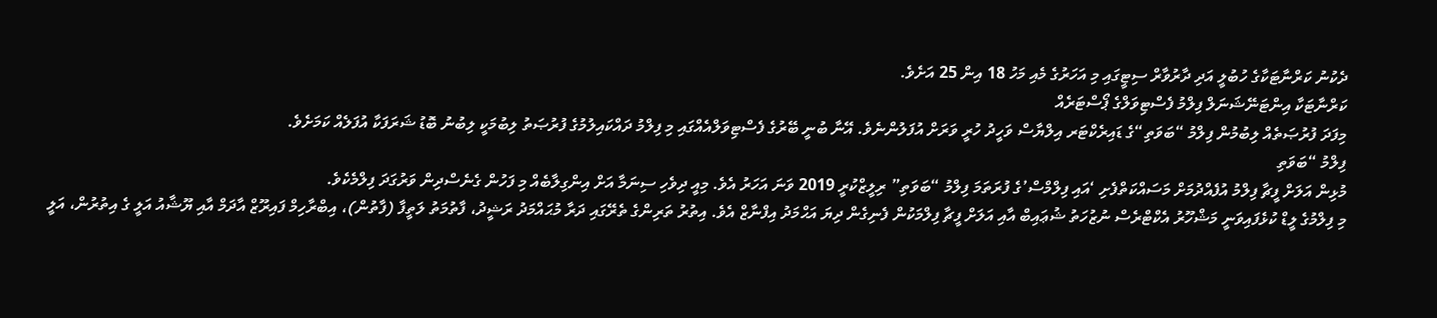ދެކުނު ކަރްނާޓަކާގެ ހުބުލީ އަދި ދާރުވާރް ސިޓީގައި މި އަހަރުގެ މެއި މަހު 18 އިން 25 އަށެވެ.
ކަރްނާޓަކާ އިންޓަނޭޝަނަލް ފިލްމު ފެސްޓިވަލްގެ ޕޯސްޓަރެއް
މިފަދަ ފުރުޞަތެއް ލިބުމުން ފިލްމު “ބަވަތި“ގެ ޑައިރެކްޓަރ އިލްޔާސް ވަހީދު ހުރީ ވަރަށް އުފަލުންނެވެ. އޭނާ ބުނީ ބޭރުގެ ފެސްޓިވަލްއެއްގައި މި ފިލްމު ދައްކައިލުމުގެ ފުރުޞަތު ލިބުމަކީ ލިބުނު ބޮޑު ޝަރަފަކާ އުފަލެއް ކަމަށެވެ.
ފިލްމު “ބަވަތި
މުޅިން އަލަށް ފީޗާ ފިލްމު އުފެއްދުމަށް މަސައްކަތްފެށި ‘އައި ފިލްމްސް’ގެ ފުރަތަމަ ފިލްމު “ބަވަތި” ރިލީޒްކުރީ 2019 ވަނަ އަހަރު އެވެ. މިއީ ދިވެހި ސިނަމާ އަށް އިންގިލާބެއް މި ފަހުން ގެނެސްދިން ވަރުގަދަ ފިލްމެކެވެ.
މި ފިލްމުގެ ލީޑް ކުޅެފައިވަނީ މަޝްހޫރު އެކްޓްރެސް ނުޒުހަތު ޝުޢައިބް އާއި އަލަށް ފީޗާ ފިލްމަކުން ފެނިގެން ދިޔަ އަޙްމަދު އިފްނާޒް އެވެ. އިތުރު ތަރިންގެ ތެރޭގައި ދަރާ މުޙައްމަދު ރަޝީދު، ފާތުމަތު ލަތީފާ (ފާތުން)، އިބްރާހިމް ފައިރޫޒް އާދަމް އާއި ޔޫޝާއު އަލީ ގެ އިތުރުން، އަލީ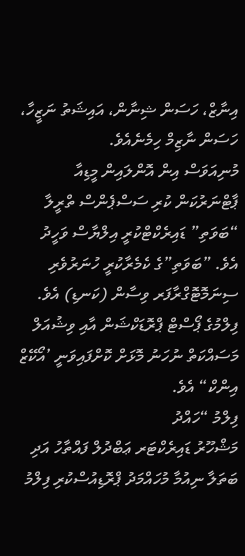އިނާޒް، ހަސަން ޝިނާން، އައިޝަތު ނަޒީހާ، ހަސަން ނާޒިމް ހިމެނެއެވެ.
މުނިއަވަސް އިން އޮންލައިން މީޑިއާ ޕާޓްނަރުކަން ކުރި ސަސްޕެންސް ތްރީލާ “ބަވަތި” ޑައިރެކްޓްކުރީ އިލްޔާސް ވަހީދު އެވެ. ”ބަވަތި”ގެ ކެމެރާކުރީ ހުނަރުވެރި ސިނަމޮޓޮގްރާފަރ ވިސާން (ކަނޑި) އެވެ. ފިލްމުގެ ޕޯސްޓް ޕްރޮޑަކްޝަން އާއި ވިޝުއަލް މަސައްކަތް ނުހަނު މޮޅަށް ކޮށްފައިވަނީ ’އޯކޭޒް އިންކް“ އެވެ.
ފިލްމު “ހައްދު
މަޝްހޫރު ޑައިރެކްޓަރ ޢަބްދުލް ފައްތާހު އަދި ބަތަލާ ނިއުމާ މުހައްމަދު ޕްރޮޑިއުސްކުރި ފިލްމު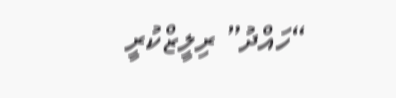“ހައްދު” ރިލީޒްކުރީ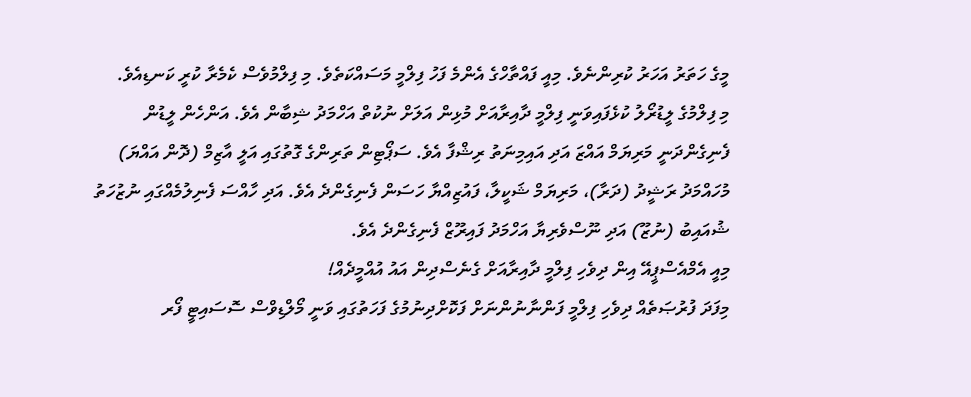މީގެ ހަތަރު އަހަރު ކުރިންނެވެ. މިއީ ފައްތާހްގެ އެންމެ ފަހު ފިލްމީ މަސައްކަތެވެ. މި ފިލްމުވެސް ކެމެރާ ކުރީ ކަނޑިއެވެ.
މި ފިލްމުގެ ލީޑުރޯލު ކުޅެފައިވަނީ ފިލްމީ ދާއިރާއަށް މުޅިން އަލަށް ނުކުތް އަހްމަދު ޝިބާން އެވެ. އަންހެން ލީޑުން ފެނިގެންދަނީ މަރިޔަމް އައްޒަ އަދި އައިމިނަތު ރިޝްފާ އެވެ. ސަޕޯޓިން ތަރިންގެ ގޮތުގައި އަލީ އާޒިމް (ދޮން އައްޔަ) މުހައްމަދު ރަޝީދު (ދަރާ)، މަރިޔަމް ޝަކީލާ، ފައުޒިއްޔާ ހަސަން ފެނިގެންދެ އެވެ. އަދި ހާއްސަ ފެނިލުމެއްގައި ނުޒުހަތު ޝުއައިބު (ނުޒޫ) އަދި ނޫސްވެރިޔާ އަހްމަދު ފައިރޫޒް ފެނިގެންދެ އެވެ.
މިއީ އެމްއެސްޕީއޭ އިން ދިވެހި ފިލްމީ ދާއިރާއަށް ގެނެސްދިން އައު އުއްމީދެއް!
މިފަދަ ފުރުޞަތެއް ދިވެހި ފިލްމީ ފަންނާނުންނަށް ފަކޮށްދިނުމުގެ ފަހަތުގައި ވަނީ މޯލްޑިވްސް ސޮސައިޓީ ފޯރ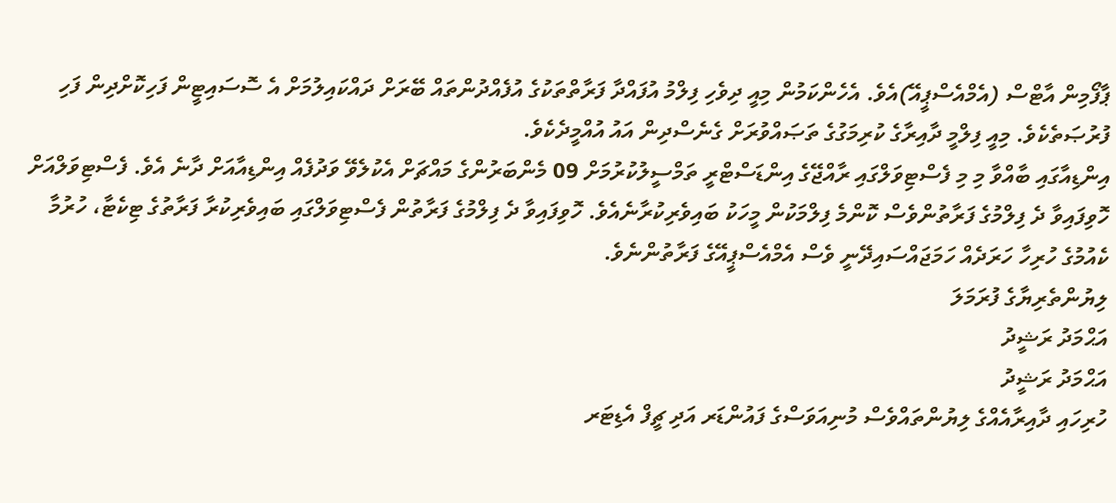ޕާފޯމިން އާޓްސް (އެމްއެސްޕީއޭ)އެވެ. އެހެންކަމުން މިއީ ދިވެހި ފިލްމު އުފައްދާ ފަރާތްތަކުގެ އުފެއްދުންތައް ބޭރަށް ދައްކައިލުމަށް އެ ސޮސައިޓީން ފަހިކޮށްދިން ފަހި ފުރުޞަތެކެވެ. މިއީ ފިލްމީ ދާއިރާގެ ކުރިމަގުގެ ތަޞައްވުރަށް ގެނެސްދިން އައު އުއްމީދެކެވެ.
އިންޑިއާގައި ބާއްވާ މި މި ފެސްޓިވަލްގައި ރާއްޖޭގެ އިންޑަސްޓްރީ ތަމްސީލުކުރުމަށް 09 މެންބަރުންގެ މައްޗަށް އެކުލެވޭ ވަދުފެއް އިންޑިއާއަށް ދާނެ އެވެ. ފެސްޓިވަލްއަށް ހޮވިފައިވާ ދެ ފިލްމުގެ ފަރާތުންވެސް ކޮންމެ ފިލްމަކުން މީހަކު ބައިވެރިކުރާނެއެވެ. ހޮވިފައިވާ ދެ ފިލްމުގެ ފަރާތުން ފެސްޓިވަލްގައި ބައިވެރިކުރާ ފަރާތުގެ ޓިކެޓާ، ހުރުމާ ކެއުމުގެ ހުރިހާ ހަރަދެއް ހަމަޖައްސައިދޭނީ ވެސް އެމްއެސްޕީއޭގެ ފަރާތުންނެވެ.
ލިޔުންތެރިޔާގެ ފުރަމަލަ
އަޙްމަދު ރަޝީދު
އަޙްމަދު ރަޝީދު
ހުރިހައި ދާއިރާއެއްގެ ލިޔުންތައްވެސް މުނިއަވަސްގެ ފައުންޑަރ އަދި ޗީފް އެޑިޓަރ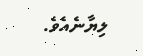ލިޔާނެއެވެ.